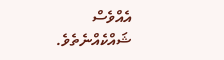އެއްވެސް ޝައްކެއްނެތެވެ.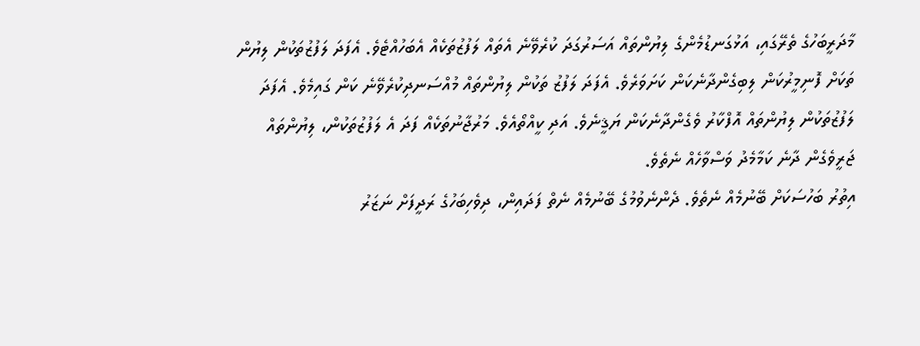މާދަރީބަހުގެ ތެރޭގައި، އަޅުގަނޑުމެންގެ ލިޔުންތައް އަސަރުގަދަ ކުރެވޭނެ އެތައް ލަފުޒުތަކެއް އެބަހުއްޓެވެ. އެފަދަ ލަފުޒުތަކުން ލިޔުން ތަކަށް ފޮނިމީރުކަން ލިބިގެންދާނެކަން ކަށަވަރެވެ. އެފަދަ ލަފުޒު ތަކުން ލިޔުންތައް މުއްސަނދިކުރެވޭނެ ކަން ގައިމެވެ. އެފަދަ ލަފުޒުތަކުން ލިޔުންތައް އޮފްކާރު ވެގެންދާނެކަން ޔަޤީނެވެ. އަދި ކީއްތޯއެވެ. މަރުޖާނުތަކެއް ފަދަ އެ ލަފުޒުތަކުން، ލިޔުންތައް ޖަރީވެގެން ދާނެ ކަމާމެދު ވަސްވާހެއް ނެތެވެ.
އިތުރު ބަހުސަކަށް ބޭނުމެއް ނެތެވެ. ދެންނެވުމުގެ ބޭނުމެއް ނެތް ފަދައިން، ދިވެހިބަހުގެ ރަދީފަށް ނަޒަރު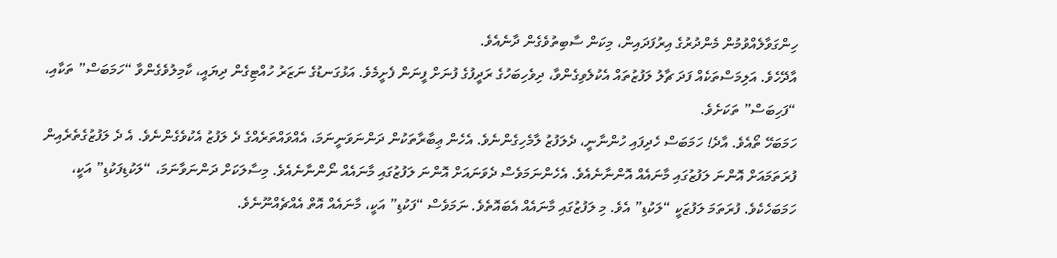ހިންގަވާލެއްވުމުން މެންދުރުގެ އިރުފަދައިން، މިކަން ސާބިތުވެގެން ދާނެއެވެ.
އާދޭހެވެ. އަލިމަސްތަކެއް ފަދަ ޗާލު ލަފުޒުތައް އެކުލެވިގެންވާ، ދިވެހިބަހުގެ ރަދީފުގެ ފުނަށް ފީނަން ފެށީމެވެ. އަޅުގަނޑުގެ ނަޒަރު ހުއްޓިގެން ދިޔައީ، ކާމިލުވެގެންވާ “ހަމަބަސް” ތަކާއި، “ފަހިބަސް” ތަކަށެވެ.
ހަމަބަހޭ ތޯއެވެ. އާދެ! ހަމަބަސް ހެދިފައި ހުންނާނީ، ދެލަފުޒު ލާމެހިގެންނެވެ. އެހެން ޢިބާރާތަކުން ދަންނަވަނީނަމަ، އެއްވައްތަރެއްގެ ދެ ލަފުޒު އެކުވެގެންނެވެ. އެ ދެ ލަފުޒުގެތެރެއިން ފުރަތަމައަށް އޮންނަ ލަފުޒުގައި މާނައެއް އޮންނާނެއެވެ. އެހެންނަމަވެސް ދެވަނައަށް އޮންނަ ލަފުޒުގައި މާނައެއް ނޯންނާނެއެވެ. މިސާލަކަށް ދަންނަވާނަމަ، “ލަކުޑިފަކުޑި” އަކީ، ހަމަބަހެކެވެ. ފުރަތަމަ ލަފުޒަކީ “ލަކުޑި” އެވެ. މި ލަފުޒުގައި މާނައެއް އެބައޮތެވެ. ނަމަވެސް “ފަކުޑި” އަކީ، މާނައެއް އޮތް އެއްޗެއްނޫނެވެ.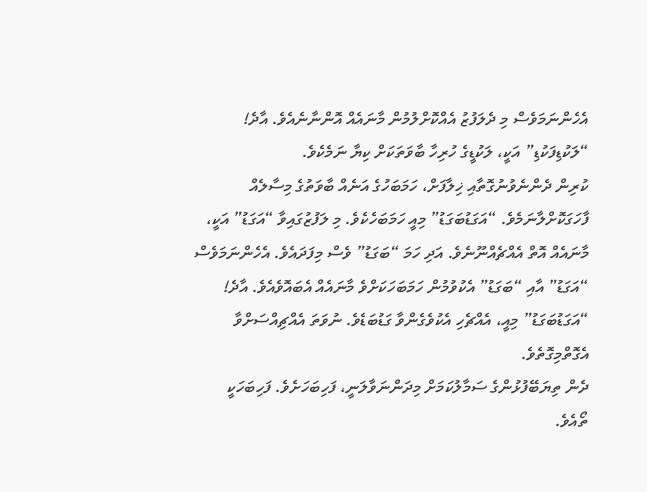އެހެންނަމަވެސް މި ދެލަފުޒު އެއްކޮށްލުމުން މާނައެއް އޮންނާނެއެވެ. އާދެ! “ލަކުޑިފަކުޑި” އަކީ، ލަކުޑީގެ ހުރިހާ ބާވަތަކަށް ކިޔާ ނަމެކެވެ.
ކުރިން ދެންނެވުނުގޮތާއި ޚިލާފަށް، ހަމަބަހުގެ އަނެއް ބާވަތުގެ މިސާލެއް ފާހަގަކޮށްލާނަމެވެ. “އަގަޑުބަގަޑު” މިއީ ހަމަބަހެކެވެ. މި ލަފުޒުގައިވާ “އަގަޑު” އަކީ، މާނައެއް އޮތް އެއްޗެއްނޫނެވެ. އަދި ހަމަ “ބަގަޑު” ވެސް މިފަދައެވެ. އެހެންނަމަވެސް “އަގަޑު” އާއި “ބަގަޑު” އެކުވުމުން ހަމަބަހަކަށްވެ މާނައެއް އެބައޮވެއެވެ. އާދެ! “އަގަޑުބަގަޑު” މިއީ، އެއްޗެހި އެކުވެގެންވާ ގަޑުބަޑެވެ. ނުވަތަ އެއްޗިއްސަށްވާ އެގޮތްމިގޮތެވެ.
ދެން ތިޔަބޭފުޅުންގެ ސަމާލުކަމަށް މިދަންނަވާލަނީ، ފަހިބަހަށެވެ. ފަހިބަހަކީ ތޯއެވެ.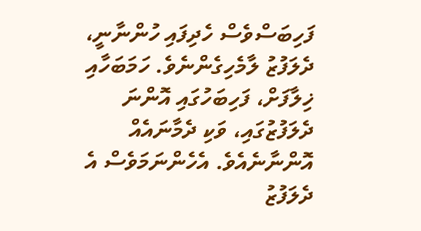ފަހިބަސްވެސް ހެދިފައި ހުންނާނީ، ދެލަފުޒު ލާމެހިގެންނެވެ. ހަމަބަހާއި ޚިލާފަށް، ފަހިބަހުގައި އޮންނަ ދެލަފުޒުގައި، ވަކި ދެމާނައެއް އޮންނާނެއެވެ. އެހެންނަމަވެސް އެ ދެލަފުޒު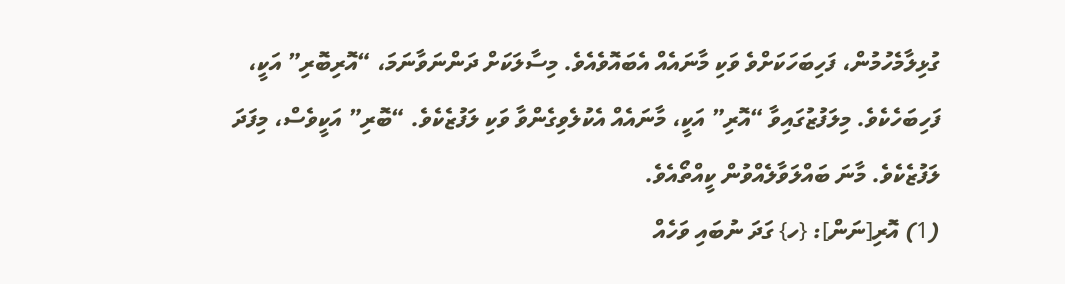ގުޅިލާމެހުމުން، ފަހިބަހަކަށްވެ ވަކި މާނައެއް އެބައޮވެއެވެ. މިސާލަކަށް ދަންނަވާނަމަ، “އޮރިބޮރި” އަކީ، ފަހިބަހެކެވެ. މިލަފުޒުގައިވާ “އޮރި” އަކީ، މާނައެއް އެކުލެވިގެންވާ ވަކި ލަފުޒެކެވެ. “ބޮރި” އަކީވެސް، މިފަދަ ލަފުޒެކެވެ. މާނަ ބައްލަވާލެއްވުން ކީއްތޯއެވެ.
(1) އޮރި[ނަން]: {ހ} ގަދަ ނުބައި ވަހެއް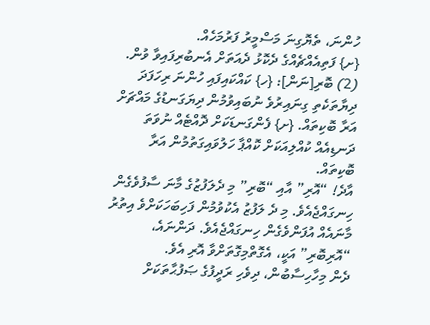ހުންނަ، ތެޔޮގިނަ މަސްމީރު ފަރުމަހެއް.
{ށ} ފަތިއެއްޗެއްގެ ދެކޮޅު ދެއަތަށް އެނބުރިފައިވާ ވުން.
(2) ބޮރި[ނަން]: {ހ} ކައްކައިފައި ހުންނަ ރިހަފަދަ ދިޔާތަކެތި ގިނައިރުވެ ނުބައިވުމުން ދިޔަގަނޑުގެ މައްޗަށް އަރާ ބޮކިތައް. {ށ} ފެންގަނޑަކަށް ދޮއްޓެއް ނުވަތަ ދަނޑިއެއް ކުއްލިއަކަށް ކޮއްޕާ ހަލުވައިގަތުމުން އަރާ ބޮކިތައް.
އާދެ! “އޮރި” އާއި “ބޮރި” މި ދެލަފުޒުގެ މާނަ ސާފުވެގެން ހިނގައްޖެއެވެ. މި ދެ ލަފުޒު އެކުވުމުން ފަހިބަހަކަށްވެ އިތުރު މާނައެއް އުފަންވެގެން ހިނގައްޖެއެވެ. ދަންނައެ، “އޮރިބޮރި” އަކީ، އެގޮތްމިގޮތަށްވާ އޮރި އެވެ.
ދެން މިހާހިސާބުން، ދިވެހި ރަދީފުގެ ޞަފުޙާތަކަށް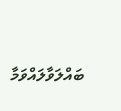ބައްލަވާލައްވަމާ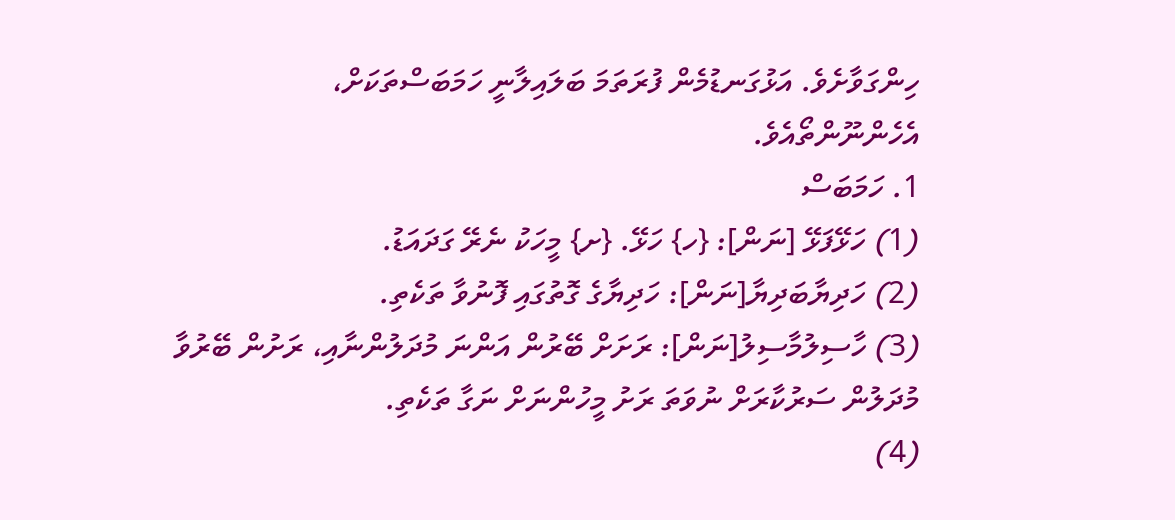ހިންގަވާށެވެ. އަޅުގަނޑުމެން ފުރަތަމަ ބަލައިލާނީ ހަމަބަސްތަކަށް، އެހެންނޫންތޯއެވެ.
1. ހަމަބަސް
(1) ހަޅޭފަޅޭ [ނަން]: {ހ} ހަޅޭ. {ށ} މީހަކު ނެރޭ ގަދައަޑު.
(2) ހަދިޔާބަދިޔާ[ނަން]: ހަދިޔާގެ ގޮތުގައި ފޮނުވާ ތަކެތި.
(3) ހާސިލުމާސިލު[ނަން]: ރަށަށް ބޭރުން އަންނަ މުދަލުންނާއި، ރަށުން ބޭރުވާ މުދަލުން ސަރުކާރަށް ނުވަތަ ރަށު މީހުންނަށް ނަގާ ތަކެތި.
(4)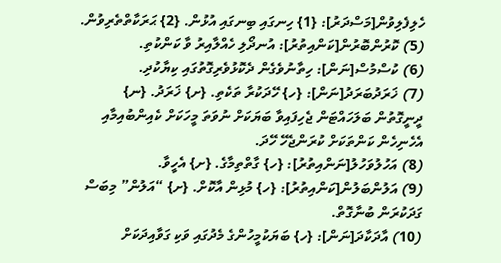ހެލިފެލިވުން[މަސްދަރު]: {1} ހިނގައި ބިނގައި އުޅުން. {2} ޙަރަކާތްތެރިވުން.
(5) ކޮރުންބޮރުން[ކަންއިތުރު]: އުނދޯލި ހެއްލާއިރު ވާ ކަންކުތި.
(6) ކުސްމުސް[ނަން]: ހިތާނުވެގެން ދެކޮޅުވެރިގޮތުގައި ކިޔާކުދި.
(7) ޚަރަދުބަރަދު[ނަން]: {ހ} ހޭދަކުރާ ތަކެތި. {ށ} ޚަރަދު. {ނ} ދީނީގޮތުން ބަލަހައްޓަން ޖެހިފައިވާ ބަޔަކަށް ނުވަތަ މީހަކަށް ކެއިންބުއިމާއި އެހެނިހެން ކަންތަކަށް ކުރަންޖެހޭ ހޭދަ.
(8) އަހުލުވަހުލު[ނަންއިތުރު]: {ހ} ގާތްތިމާގެ. {ށ} އެހީވާ.
(9) އަލުންބަލުން[ކަންއިތުރު]: {ހ} މުޅިން އާކޮށް. {ށ} “އަލުން” މިބަސް ގަދަކުރަން ބުނާގޮތް.
(10) އާދަކާދަ[ނަން]: {ހ} ބަޔަކުމީހުންގެ މެދުގައި ވަކި ގަވާއިދަކަށް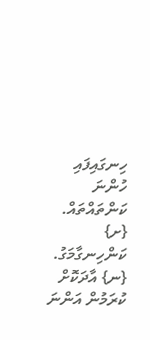ހިނގައިފައި ހުންނަ ކަންތައްތައް. {ށ} ކަންހިނގާމަގު. {ނ} އާދަކޮށް ކުރަމުން އަންނަ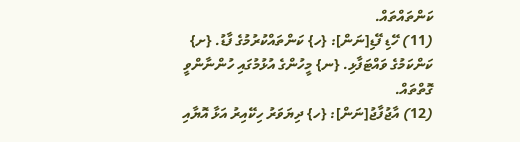ކަންތައްތައް.
(11) ހޭޑި ފޭޑި[ނަން]: {ހ} ކަންތައްކުރުމުގެ ފާޑު. {ށ} ކަންކަމުގެ ވައްޓަފާޅި. {ނ} މީހުންގެ އުޅުމުގައި ހުންނާންވީ ގޮތްތައް.
(12) އާޖުފާޖު[ނަން]: {ހ} ދިޔަވަރު ހިކޭއިރު އަޅާ އޮޔާއި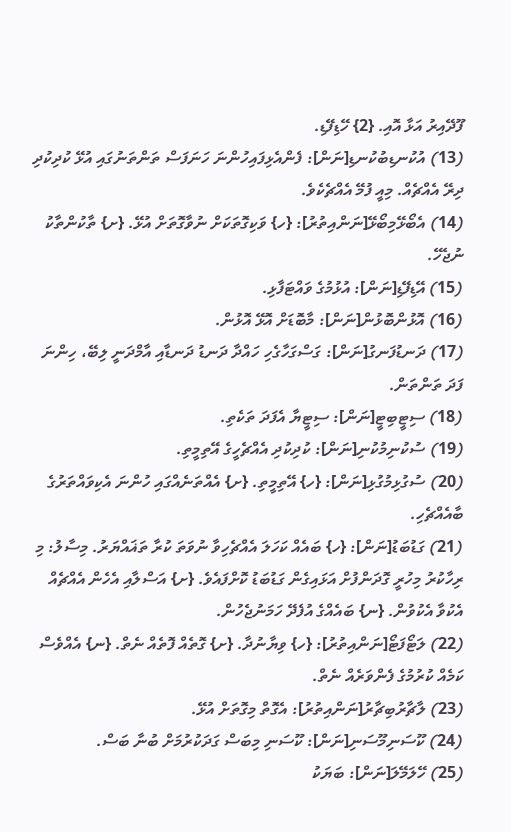ފޫދޭއިރު އަޅާ އޮއި. {2} ހޭޑިފޭޑި.
(13) އުކުނޑިބުކުނޑި[ނަން]: ފެންއެޅިފައިހުންނަ ހަނަފަސް ތަންތަނުގައި އުޅޭ ކުދިކުދި ދިރޭ އެއްޗެއް. މިއީ ފުމޭ އެއްޗެކެވެ.
(14) އެބޯޅޭމިބޯޅޭ[ނަންއިތުރު]: {ހ} ވަކިގޮތަކަށް ނުވާގޮތަށް އުޅޭ. {ށ} ތާކުންތާކު ނުޖެހޭ.
(15) އޭޑިފޭޑި[ނަން]: އުޅުމުގެ ވައްޓަފާޅި.
(16) އޮޅުންބޮޅުން[ނަން]: މާބޮޑަށް އޮޅޭ އޮޅުން.
(17) ދަނޑުފަނގު[ނަން]: ގަސްގަހާގެހި ހައްދާ ދަނޑު ދަނޑާއި އާމްދަނީ ލިބޭ، ހިންނަ ފަދަ ތަންތަން.
(18) ސިޓީބިޓީ[ނަން]: ސިޓީޔާ އެފަދަ ތަކެތި.
(19) ސުކުނިމުކުނި[ނަން]: ކުދިކުދި އެއްޗެހީގެ އޭތިމީތި.
(20) ސުގުޅިމުގުޅި[ނަން]: {ހ} އޭތިމީތި. {ށ} އެއްތަނެއްގައި ހުންނަ އެކިވައްތަރުގެ ބާއެއްޗެހި.
(21) ގަޑުބަޑު[ނަން]: {ހ} ބައެއް ކަހަލަ އެއްޗެހިވާ ނުވަތަ ކުރާ ތަޣައްޔަރު. މިސާލު: މި ރިހާކުރު މިހުރީ ގޮދަންފުށް އަޅައިގެން ގަޑުބަޑު ކޮށްފައެވެ. {ށ} އަސްލާއި އެހެން އެއްޗެއް އެކުވާ އެކުވުން. {ނ} ބައެއްގެ އުފެދޭ ހަމަނުޖެހުން.
(22) ލަޓޯފަޓޯ[ނަންއިތުރު]: {ހ} ވިޔާނުދާ. {ށ} ގޮތެއް ފޮތެއް ނެތް. {ނ} އެއްވެސް ކަމެއް ކުރުމުގެ ފެންވަރެއް ނެތް.
(23) ލާޗާރުބިޗާރު[ނަންއިތުރު]: އެގޮތް މިގޮތަށް އުޅޭ.
(24) ކޫސަނިމޫސަނި[ނަން]: ކޫސަނި މިބަސް ގަދަކުރުމަށް ބުނާ ބަސް.
(25) ހޭލަމޭލަ[ނަން]: ބަޔަކު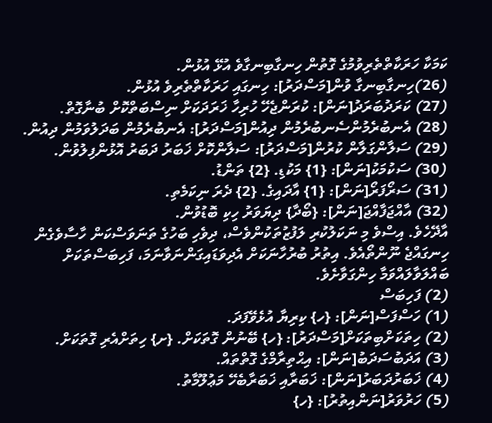ކަމަކާ ހަރަކާތްތެރިވުމުގެ ގޮތުން ހިނގާބިނގާވެ އުޅޭ އުޅުން.
(26)ހިނގާބިނގާ ވުން[މަސްދަރު]: ހިނގައި ހަރަކާތްތެރިވެ އުޅުން.
(27) ކަރަދުބަރަދު[ނަން]: ކުރަންޖެހޭ ހުރިހާ ޚަރަދަކަށް ނިސްބަތްކޮށް ބުނާގޮތް.
(28) އެނބުރެމުންސެނބުރެމުން ދިއުން[މަސްދަރު]: އެނބުރެމުން ބަދަލުވަމުން ދިއުން.
(29) ސަލާންގަލާން ކުރުން[މަސްދަރު]: ސަލާންކޮށް ޚަބަރު ދަބަރު އޮޅުންފިލުވުން.
(30) ސަކުމަކު[ނަން]: {1} މަކުޑި. {2} ތަންޑު.
(31) ސަރޯފަރޯ[ނަން]: {1} އާދައިގެ. {2} ދެރަ ނިކަމެތި.
(32) އާއްޖަފާއްޖަ[ނަން]: {ބޯދާ} ދިޔަވަރު ހިކި ބޮޑުވުން.
އާދޭހެވެ. އިސްވެ މި ނަކަލުކުރި ލަފުޒުތަކުންވެސް، ދިވެހި ބަހުގެ ތަނަވަސްކަން ހާސާވެގެން ހިނގައްޖެ ނޫންތޯއެވެ. އިތުރު ބުރުހާނަކަށް އެދިވަޑައިގަންނަވާނަމަ، ފަހިބަސްތަކަށް ބައްލަވާލައްވަމާ ހިންގަވާށެވެ.
(2) ފަހިބަސް
(1) ހަސްފަސް[ނަން]: {ހ} ކިރިޔާ އުޅެވޭފަދަ.
(2) ހިތަކަށްބިތަކަށް[މަސްދަރު]: {ހ} ބޭނުން ގޮތަކަށް. {ށ} ހިތަށްއެރި ގޮތަކަށް.
(3) އަދަބުސަދަބު[ނަން]: އިޙްތިރާމްގެ ގޮތްތައް.
(4) ޚަބަރުދަބަރު[ނަން]: ޚަބަރާއި ޚަބަރާބެހޭ މަޢުލޫމާތު.
(5) ހަރުވަރު[ނަންއިތުރު]: {ހ}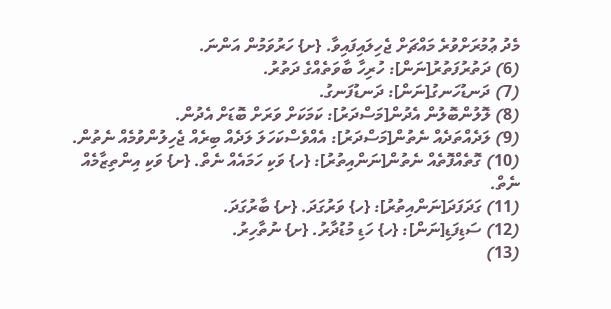މެދު ޢުމުރަށްވުރެ މައްޗަށް ޖެހިލައިފައިވާ. {ށ} ހަރުވަމުން އަންނަ.
(6) ދަތުރުފަތުރު[ނަން]: ހުރިހާ ބާވަތެއްގެ ދަތުރު.
(7) ދަނޑުހަނގު[ނަން]: ދަނޑުފަނގު.
(8) ލޮލުންބޮލުން އެދުން[މަސްދަރު]: ކަމަކަށް ވަރަށް ބޮޑަށް އެދުން.
(9) ލަދެއްތަދެއް ނެތުން[މަސްދަރު]: އެއްވެސްކަހަލަ ލަދެއް ބިރެއް ޖެހިލުންވުމެއް ނެތުން.
(10) ގޮތެއްފޮތެއް ނެތުން[ނަންއިތުރު]: {ހ} ވަކި ހަމައެއް ނެތް. {ށ} ވަކި އިންތިޒާމެއް ނެތް.
(11) ގަދަފަދަ[ނަންއިތުރު]: {ހ} ވަރުގަދަ. {ށ} ބާރުގަދަ.
(12) ސަޑިފަޑި[ނަން]: {ހ} ހަޑި މުޑުދާރު. {ށ} ނުތާހިރު.
(13)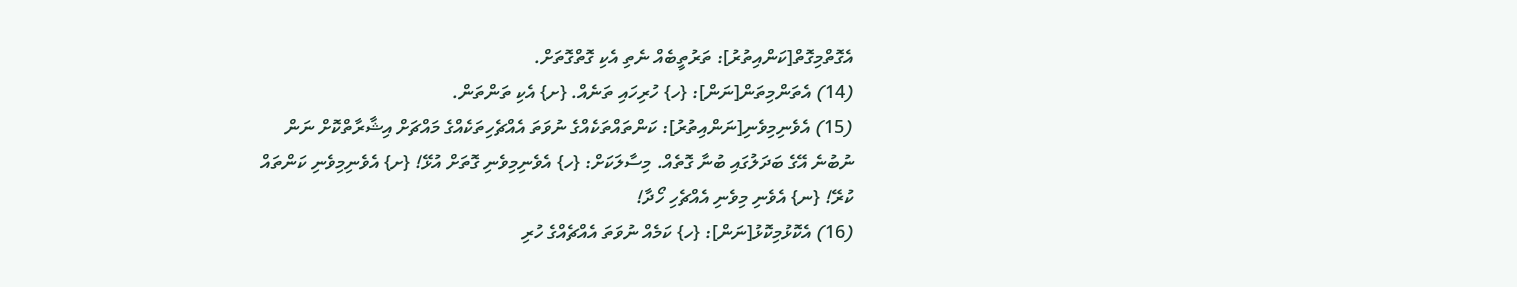އެގޮތްމިގޮތް[ކަންއިތުރު]: ތަރުތީބެއް ނެތި އެކި ގޮތްގޮތަށް.
(14) އެތަންމިތަން[ނަން]: {ހ} ހުރިހައި ތަނެއް. {ށ} އެކި ތަންތަން.
(15) އެވެނިމިވެނި[ނަންއިތުރު]: ކަންތައްތަކެއްގެ ނުވަތަ އެއްޗެހިތަކެއްގެ މައްޗަށް އިޝާރާތްކޮށް ނަން ނުބުނެ އޭގެ ބަދަލުގައި ބުނާ ގޮތެއް. މިސާލަކަށް: {ހ} އެވެނިމިވެނި ގޮތަށް އުޅޭ! {ށ} އެވެނިމިވެނި ކަންތައް ކުރޭ! {ނ} އެވެނި މިވެނި އެއްޗެހި ހޯދާ!
(16) އެކޮޅުމިކޮޅު[ނަން]: {ހ} ކަމެއް ނުވަތަ އެއްޗެއްގެ ހުރި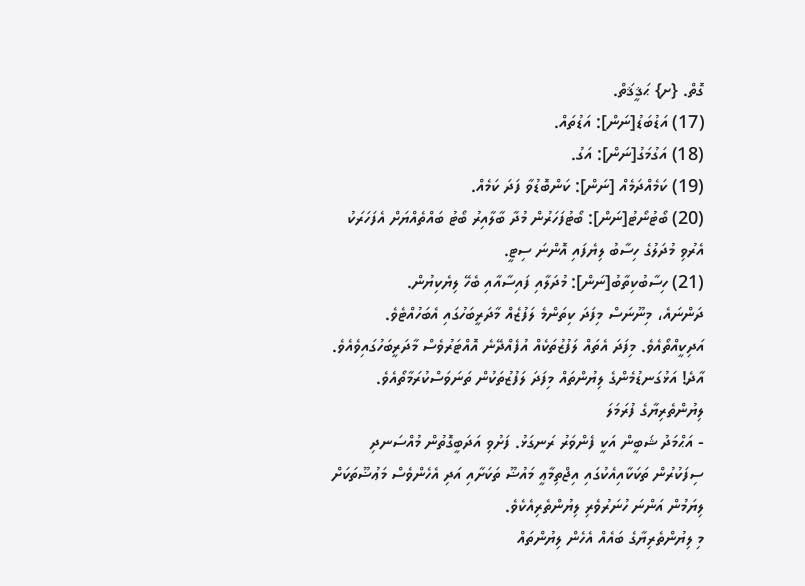ގޮތް. {ށ} ޙަޤީޤަތް.
(17) އަޑުބަޑު[ނަން]: އަޑުތައް.
(18) އަގުމަގު[ނަން]: އަގު.
(19) ކަމެއްދަމެއް [ނަން]: ކަންބޮޑުވާ ފަދަ ކަމެއް.
(20) ބޯޓުނޯޓު[ނަން]: ބޯޓުފަހަރުން މުދާ ބާލާއިރު ބޯޓު ބައްތެއްޔަށް އެފަހަރަކު އެރުވި މުދަލުގެ ހިސާބު ލިޔެފައި އޮންނަ ސިޓީ.
(21) ހިސާބުކިތާބު[ނަން]: މުދަލާއި ފައިސާއާއި ބެހޭ ލިޔެކިޔުން.
ދަންނައެ، މިނޫނަސް މިފަދަ ކިތަންމެ ލަފުޒެއް މާދަރީބަހުގައި އެބަހުއްޓެވެ. އަދިކީއްތޯއެވެ. މިފަދަ އެތައް ލަފުޒުތަކެއް އުފެއްދޭނެ އޮއްޓަރުވެސް މާދަރީބަހުގައިވެއެވެ. އާދެ! އަޅުގަނޑުމެންގެ ލިޔުންތައް މިފަދަ ލަފުޒުތަކުން ތަނަވަސްކުރަމާތޯއެވެ.
ލިޔުންތެރިޔާގެ ފުރަމަލަ
- އަޙްމަދު ޝަބީން އަކީ ފެންވަރު ރަނގަޅު. ފަށުވި އަދަބީގޮތުން މުއްސަނދި ސިފަކުރުން ތަކަކާއިއެކުގައި އިޖްތިމާޢީ މައުޟޫ ތަކަށާއި އަދި އެހެންވެސް މަޢުޟޫތަކަށް ލިޔަމުން އަންނަ ހުނަރުވެރި ލިޔުންތެރިއެކެވެ.
މި ލިޔުންތެރިޔާގެ ބައެއް އެހެން ލިޔުންތައް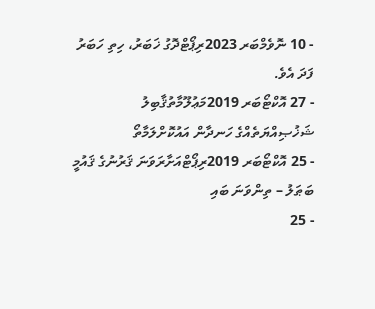- 10 ނޮވެމްބަރ 2023ރިޕޯޓްދޮގު ޚަބަރު، ހިތި ހަބަރު ފަދަ އެވެ.
- 27 އޮކްޓޯބަރ 2019މަޢުލޫމާތުޤާބިލު ޝަޚުޞިއްޔަތެއްގެ ހަނދާން އައުކޮށްލަމާތޯ
- 25 އޮކްޓޯބަރ 2019ރިޕޯޓްއަށާރަވަނަ ޤަރުނުގެ ޤައުމީ ބަޠަލު – ތިންވަނަ ބައި
- 25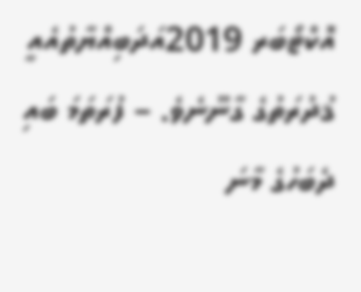އޮކްޓޯބަރ 2019އަދަބިއްޔާތުއެއީ ޤުދުރަތުގެ ގާނޫނެވެ. – ފުރަތަމަ ބައި
ދެބަހުގެ މާނަ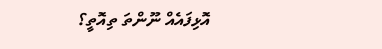އޮޅިފައެއް ނޫންތަ ތިއޮތީ؟